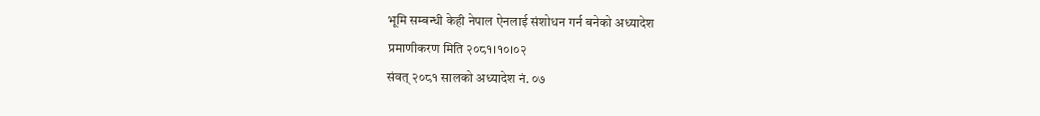भूमि सम्बन्धी केही नेपाल ऐनलाई संशोधन गर्न बनेको अध्यादेश
प्रमाणीकरण मिति २०८१।१०।०२
संवत् २०८१ सालको अध्यादेश नं. ०७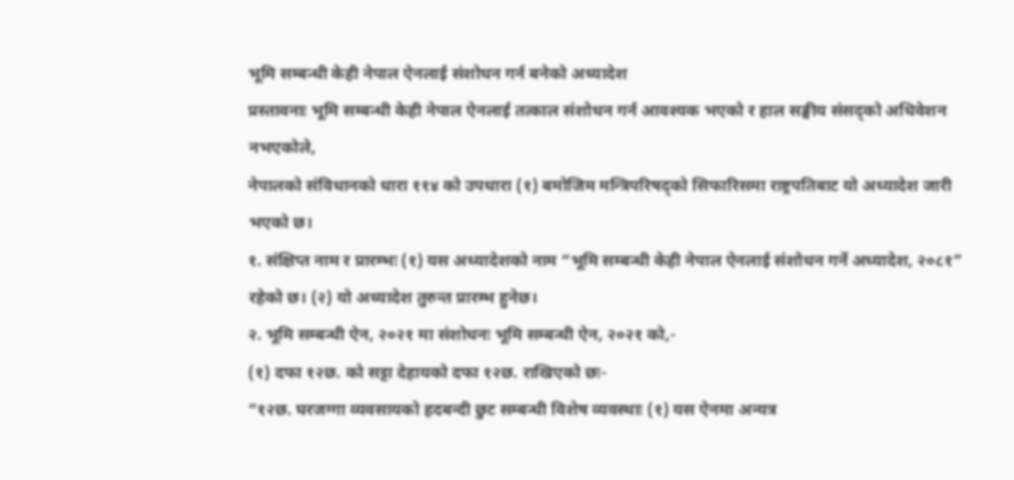भूमि सम्बन्धी केही नेपाल ऐनलाई संशोधन गर्न बनेको अध्यादेश
प्रस्तावनाः भूमि सम्बन्धी केही नेपाल ऐनलाई तत्काल संशोधन गर्न आवश्यक भएको र हाल सङ्घीय संसद्को अधिवेशन नभएकोले,
नेपालको संविधानको धारा ११४ को उपधारा (१) बमोजिम मन्त्रिपरिषद्को सिफारिसमा राष्ट्रपतिबाट यो अध्यादेश जारी भएको छ।
१. संक्षिप्त नाम र प्रारम्भः (१) यस अध्यादेशको नाम “भूमि सम्बन्धी केही नेपाल ऐनलाई संशोधन गर्ने अध्यादेश, २०८१” रहेको छ। (२) यो अध्यादेश तुरुन्त प्रारम्भ हुनेछ।
२. भूमि सम्बन्धी ऐन, २०२१ मा संशोधनः भूमि सम्बन्धी ऐन, २०२१ को,-
(१) दफा १२छ. को सट्टा देहायको दफा १२छ. राखिएको छः-
“१२छ. घरजग्गा व्यवसायको हदबन्दी छुट सम्बन्धी विशेष व्यवस्थाः (१) यस ऐनमा अन्यत्र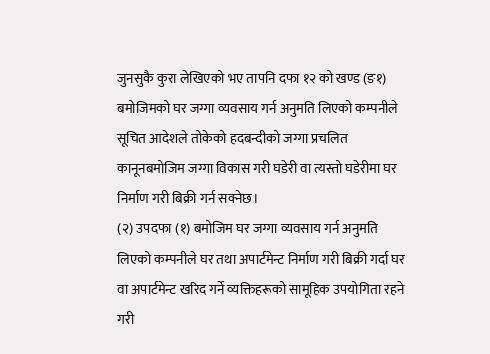जुनसुकै कुरा लेखिएको भए तापनि दफा १२ को खण्ड (ङ१) बमोजिमको घर जग्गा व्यवसाय गर्न अनुमति लिएको कम्पनीले सूचित आदेशले तोकेको हदबन्दीको जग्गा प्रचलित कानूनबमोजिम जग्गा विकास गरी घडेरी वा त्यस्तो घडेरीमा घर निर्माण गरी बिक्री गर्न सक्नेछ।
(२) उपदफा (१) बमोजिम घर जग्गा व्यवसाय गर्न अनुमति लिएको कम्पनीले घर तथा अपार्टमेन्ट निर्माण गरी बिक्री गर्दा घर वा अपार्टमेन्ट खरिद गर्ने व्यक्तिहरूको सामूहिक उपयोगिता रहने गरी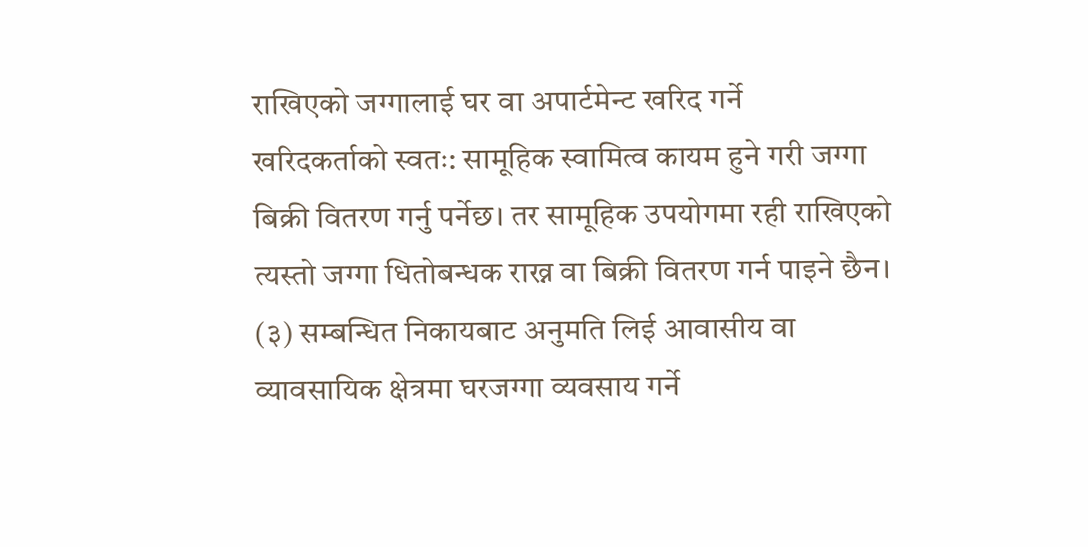राखिएको जग्गालाई घर वा अपार्टमेन्ट खरिद गर्ने
खरिदकर्ताको स्वतः: सामूहिक स्वामित्व कायम हुने गरी जग्गा बिक्री वितरण गर्नु पर्नेछ। तर सामूहिक उपयोगमा रही राखिएको त्यस्तो जग्गा धितोबन्धक राख्न वा बिक्री वितरण गर्न पाइने छैन। (३) सम्बन्धित निकायबाट अनुमति लिई आवासीय वा व्यावसायिक क्षेत्रमा घरजग्गा व्यवसाय गर्ने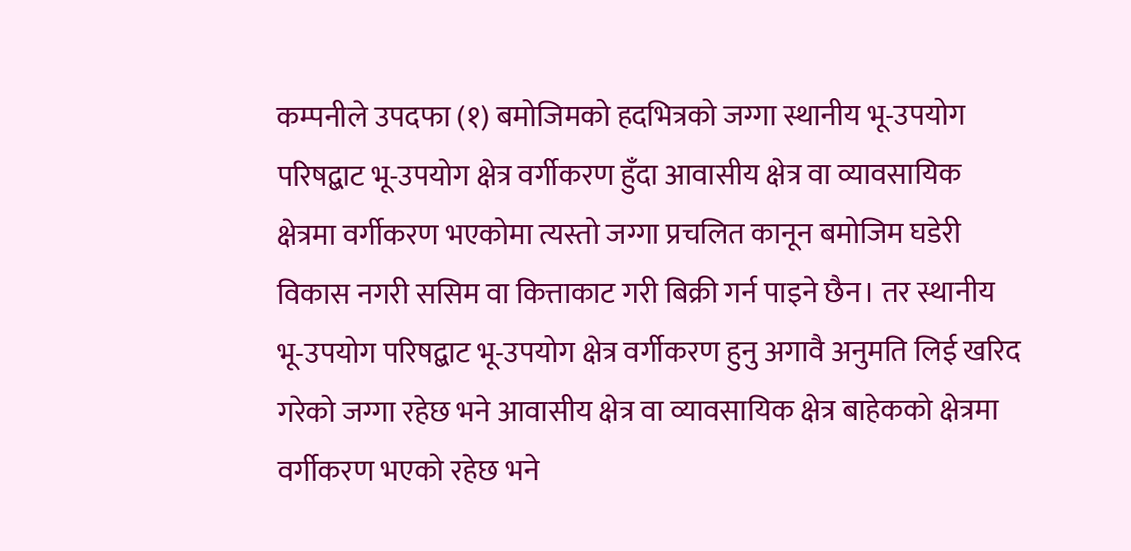कम्पनीले उपदफा (१) बमोजिमको हदभित्रको जग्गा स्थानीय भू-उपयोग परिषद्बाट भू-उपयोग क्षेत्र वर्गीकरण हुँदा आवासीय क्षेत्र वा व्यावसायिक क्षेत्रमा वर्गीकरण भएकोमा त्यस्तो जग्गा प्रचलित कानून बमोजिम घडेरी विकास नगरी ससिम वा कित्ताकाट गरी बिक्री गर्न पाइने छैन। तर स्थानीय भू-उपयोग परिषद्बाट भू-उपयोग क्षेत्र वर्गीकरण हुनु अगावै अनुमति लिई खरिद गरेको जग्गा रहेछ भने आवासीय क्षेत्र वा व्यावसायिक क्षेत्र बाहेकको क्षेत्रमा वर्गीकरण भएको रहेछ भने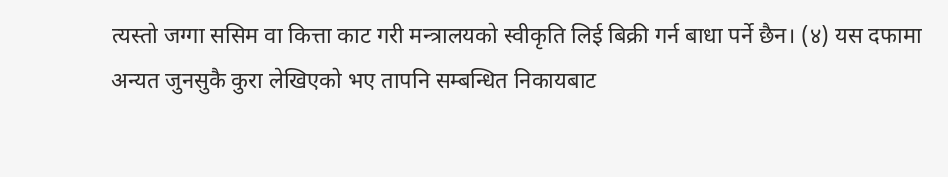त्यस्तो जग्गा ससिम वा कित्ता काट गरी मन्त्रालयको स्वीकृति लिई बिक्री गर्न बाधा पर्ने छैन। (४) यस दफामा अन्यत जुनसुकै कुरा लेखिएको भए तापनि सम्बन्धित निकायबाट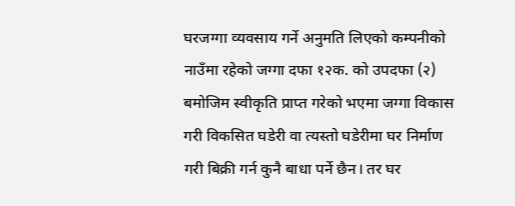घरजग्गा व्यवसाय गर्ने अनुमति लिएको कम्पनीको नाउँमा रहेको जग्गा दफा १२क. को उपदफा (२) बमोजिम स्वीकृति प्राप्त गरेको भएमा जग्गा विकास गरी विकसित घडेरी वा त्यस्तो घडेरीमा घर निर्माण गरी बिक्री गर्न कुनै बाधा पर्ने छैन। तर घर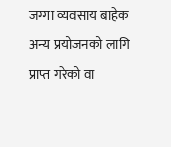जग्गा व्यवसाय बाहेक अन्य प्रयोजनको लागि प्राप्त गरेको वा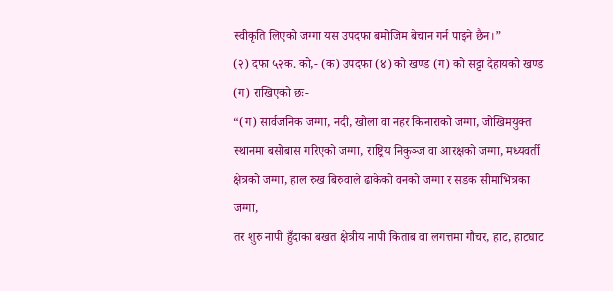स्वीकृति लिएको जग्गा यस उपदफा बमोजिम बेचान गर्न पाइने छैन।”
(२) दफा ५२क. को,- (क) उपदफा (४) को खण्ड (ग) को सट्टा देहायको खण्ड (ग) राखिएको छः-
“(ग) सार्वजनिक जग्गा, नदी, खोला वा नहर किनाराको जग्गा, जोखिमयुक्त स्थानमा बसोबास गरिएको जग्गा, राष्ट्रिय निकुञ्ज वा आरक्षको जग्गा, मध्यवर्ती क्षेत्रको जग्गा, हाल रुख बिरुवाले ढाकेको वनको जग्गा र सडक सीमाभित्रका जग्गा,
तर शुरु नापी हुँदाका बखत क्षेत्रीय नापी किताब वा लगत्तमा गौचर, हाट, हाटघाट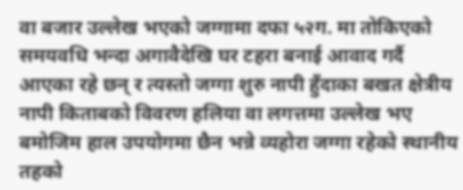वा बजार उल्लेख भएको जग्गामा दफा ५२ग. मा तोकिएको समयवधि भन्दा अगावैदेखि घर टहरा बनाई आवाद गर्दै आएका रहे छन् र त्यस्तो जग्गा शुरु नापी हुँदाका बखत क्षेत्रीय नापी किताबको विवरण हलिया वा लगत्तमा उल्लेख भए बमोजिम हाल उपयोगमा छैन भन्ने व्यहोरा जग्गा रहेको स्थानीय तहको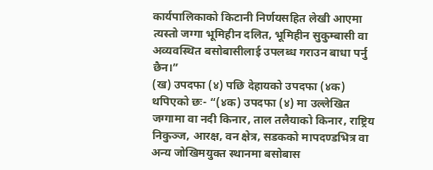कार्यपालिकाको किटानी निर्णयसहित लेखी आएमा त्यस्तो जग्गा भूमिहीन दलित, भूमिहीन सुकुम्बासी वा अव्यवस्थित बसोबासीलाई उपलब्ध गराउन बाधा पर्नु छैन।”
(ख) उपदफा (४) पछि देहायको उपदफा (४क) थपिएको छः- “(४क) उपदफा (४) मा उल्लेखित जग्गामा वा नदी किनार, ताल तलैयाको किनार, राष्ट्रिय निकुञ्ज, आरक्ष, वन क्षेत्र, सडकको मापदण्डभित्र वा अन्य जोखिमयुक्त स्थानमा बसोबास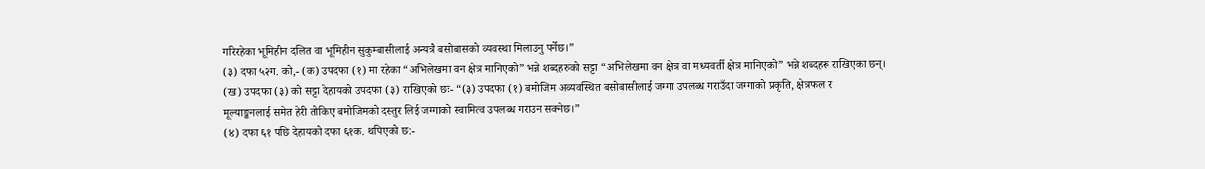गरिरहेका भूमिहीन दलित वा भूमिहीन सुकुम्बासीलाई अन्यत्रै बसोबासको व्यवस्था मिलाउनु पर्नेछ।”
(३) दफा ५२ग. को,- (क) उपदफा (१) मा रहेका “अभिलेखमा वन क्षेत्र मानिएको” भन्ने शब्दहरुको सट्टा “अभिलेखमा वन क्षेत्र वा मध्यवर्ती क्षेत्र मानिएको” भन्ने शब्दहरू राखिएका छन्।
(ख) उपदफा (३) को सट्टा देहायको उपदफा (३) राखिएको छः- “(३) उपदफा (१) बमोजिम अव्यवस्थित बसोबासीलाई जग्गा उपलब्ध गराउँदा जग्गाको प्रकृति, क्षेत्रफल र
मूल्याङ्कनलाई समेत हेरी तोकिए बमोजिमको दस्तुर लिई जग्गाको स्वामित्व उपलब्ध गराउन सक्नेछ।”
(४) दफा ६१ पछि देहायको दफा ६१क. थपिएको छ:-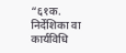“६१क. निर्देशिका वा कार्यविधि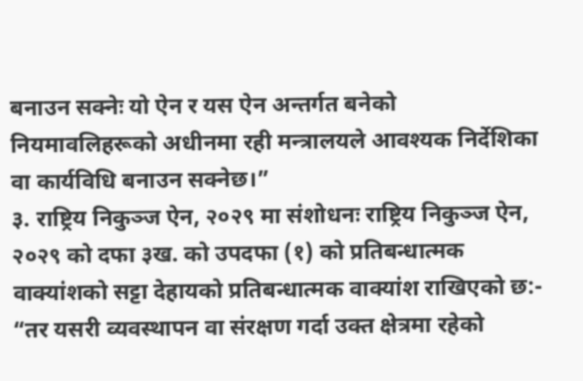बनाउन सक्नेः यो ऐन र यस ऐन अन्तर्गत बनेको नियमावलिहरूको अधीनमा रही मन्त्रालयले आवश्यक निर्देशिका वा कार्यविधि बनाउन सक्नेछ।”
३. राष्ट्रिय निकुञ्ज ऐन, २०२९ मा संशोधनः राष्ट्रिय निकुञ्ज ऐन, २०२९ को दफा ३ख. को उपदफा (१) को प्रतिबन्धात्मक वाक्यांशको सट्टा देहायको प्रतिबन्धात्मक वाक्यांश राखिएको छ:- “तर यसरी व्यवस्थापन वा संरक्षण गर्दा उक्त क्षेत्रमा रहेको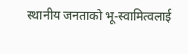स्थानीय जनताको भू-स्वामित्वलाई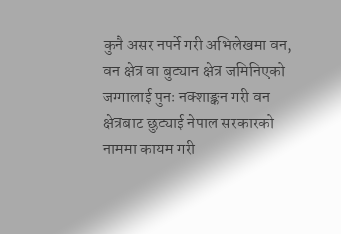कुनै असर नपर्ने गरी अभिलेखमा वन, वन क्षेत्र वा बुट्यान क्षेत्र जमिनिएको जग्गालाई पुनः नक्शाङ्कन गरी वन क्षेत्रबाट छुट्याई नेपाल सरकारको नाममा कायम गरी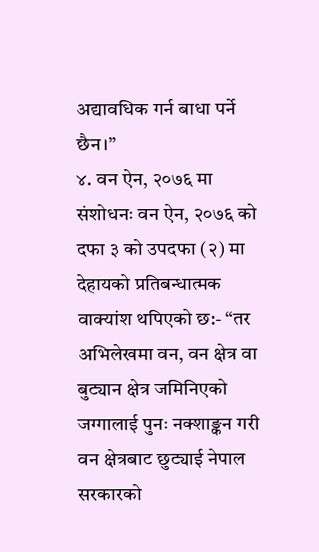अद्यावधिक गर्न बाधा पर्ने छैन।”
४. वन ऐन, २०७६ मा संशोधनः वन ऐन, २०७६ को दफा ३ को उपदफा (२) मा देहायको प्रतिबन्धात्मक वाक्यांश थपिएको छ:- “तर अभिलेखमा वन, वन क्षेत्र वा बुट्यान क्षेत्र जमिनिएको जग्गालाई पुनः नक्शाङ्कन गरी वन क्षेत्रबाट छुट्याई नेपाल सरकारको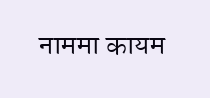नाममा कायम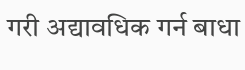गरी अद्यावधिक गर्न बाधा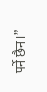पर्ने छैन।”